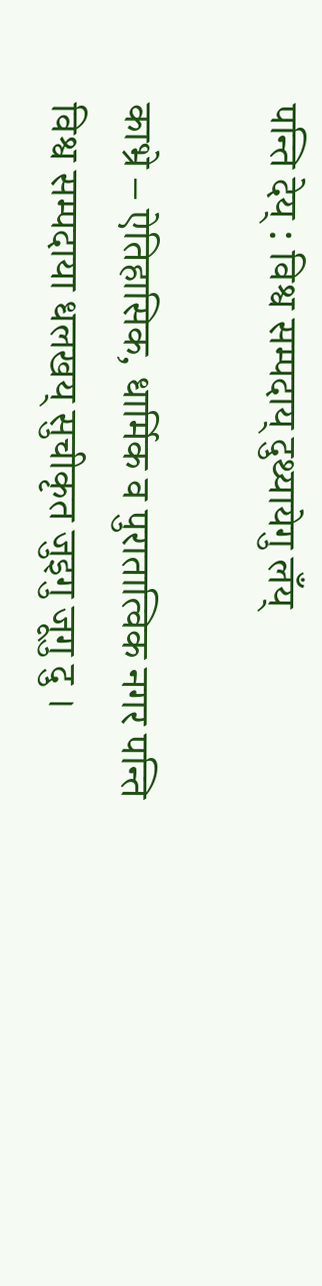पन्ति देय् : विश्व सम्पदाय् दुथ्यायेगु लँय्

काभ्रे – ऐतिहासिक, धार्मिक व पुरातात्विक नगर पन्ति विश्व सम्पदाया धलखय् सुचीकृत जुइगु जूगु दु ।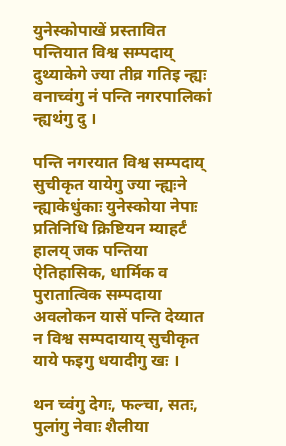युनेस्कोपाखें प्रस्तावित पन्तियात विश्व सम्पदाय् दुथ्याकेगे ज्या तीव्र गतिइ न्ह्यः वनाच्वंगु नं पन्ति नगरपालिकां न्ह्यथंगु दु ।

पन्ति नगरयात विश्व सम्पदाय् सुचीकृत यायेगु ज्या न्ह्यःने न्ह्याकेधुंकाः युनेस्कोया नेपाः प्रतिनिधि क्रिष्टियन म्याहर्टं हालय् जक पन्तिया ऐतिहासिक, धार्मिक व पुरातात्विक सम्पदाया अवलोकन यासें पन्ति देय्यात न विश्व सम्पदायाय् सुचीकृत याये फइगु धयादीगु खः ।

थन च्वंगु देगः, फल्चा, सतः, पुलांगु नेवाः शैलीया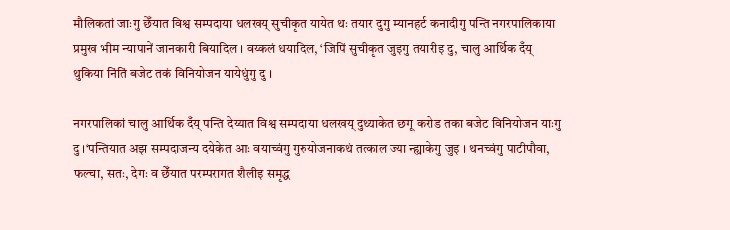मौलिकतां जाःगु छेँयात विश्व सम्पदाया धलखय् सुचीकृत यायेत थः तयार दुगु म्यानहर्ट कनादीगु पन्ति नगरपालिकाया प्रमुख भीम न्यापानें जानकारी बियादिल । वय्कलं धयादिल, ‘जिपिं सुचीकृत जुइगु तयारीइ दु, चालु आर्थिक दँय् थुकिया निंतिं बजेट तकं विनियोजन यायेधुंगु दु ।

नगरपालिकां चालु आर्थिक दँय् पन्ति देय्यात विश्व सम्पदाया धलखय् दुथ्याकेत छगू करोड तका बजेट विनियोजन याःगु दु ।‘पन्तियात अझ सम्पदाजन्य दयेकेत आः वयाच्वंगु गुरुयोजनाकथं तत्काल ज्या न्ह्याकेगु जुइ । थनच्वंगु पाटीपौवा, फल्चा, सतः, देगः व छेँयात परम्परागत शैलीइ समृद्ध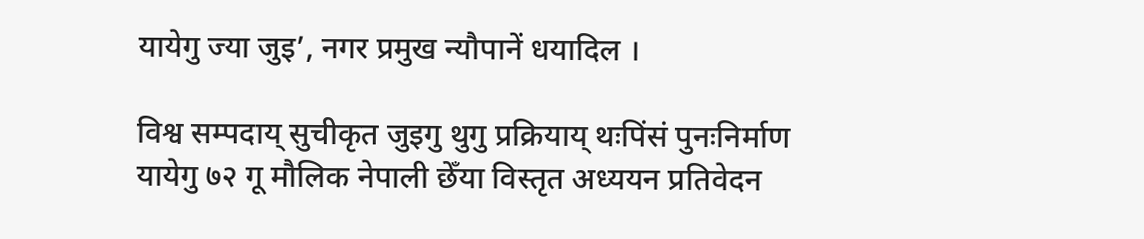यायेगु ज्या जुइ’, नगर प्रमुख न्यौपानें धयादिल ।

विश्व सम्पदाय् सुचीकृत जुइगु थुगु प्रक्रियाय् थःपिंसं पुनःनिर्माण यायेगु ७२ गू मौलिक नेपाली छेँया विस्तृत अध्ययन प्रतिवेदन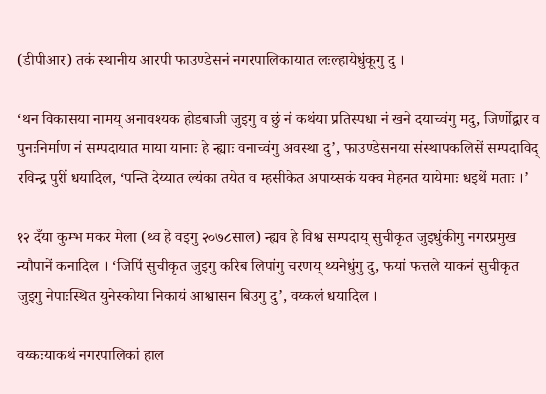(डीपीआर) तकं स्थानीय आरपी फाउण्डेसनं नगरपालिकायात लःल्हायेधुंकूगु दु ।

‘थन विकासया नामय् अनावश्यक होडबाजी जुइगु व छुं नं कथंया प्रतिस्पधा नं खने दयाच्वंगु मदु, जिर्णोद्वार व पुनःनिर्माण नं सम्पदायात माया यानाः हे न्ह्याः वनाच्वंगु अवस्था दु’, फाउण्डेसनया संस्थापकलिसें सम्पदाविद् रविन्द्र पुरीं धयादिल, ‘पन्ति देय्यात ल्यंका तयेत व म्हसीकेत अपाय्सकं यक्व मेहनत यायेमाः धइथें मताः ।’

१२ दँया कुम्भ मकर मेला (थ्व हे वइगु २०७८साल) न्ह्यव हे विश्व सम्पदाय् सुचीकृत जुइधुंकीगु नगरप्रमुख न्यौपानें कनादिल । ‘जिपिं सुचीकृत जुइगु करिब लिपांगु चरणय् थ्यनेधुंगु दु, फयां फत्तले याकनं सुचीकृत जुइगु नेपाःस्थित युनेस्कोया निकायं आश्वासन बिउगु दु’, वय्कलं धयादिल ।

वय्कःयाकथं नगरपालिकां हाल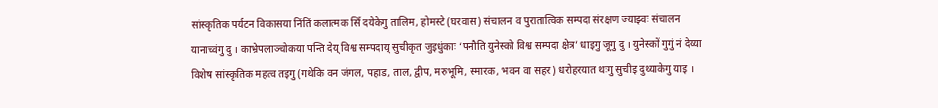सांस्कृतिक पर्यटन विकासया निंतिं कलात्मक सिँ दयेकेगु तालिम, होमस्टे (घरवास) संचालन व पुरातात्विक सम्पदा संरक्षण ज्याझ्वः संचालन यानाच्वंगु दु । काभ्रेपलाञ्चोकया पन्ति देय् विश्व सम्पदाय् सुचीकृत जुइधुंकाः ‘पनौति युनेस्को विश्व सम्पदा क्षेत्र’ धाइगु जूगु दु । युनेस्कों गुगुं नं देय्या विशेष सांस्कृतिक महत्व तइगु (गथेकि वन जंगल, पहाड, ताल, द्वीप, मरुभूमि, स्मारक, भवन वा सहर) धरोहरयात थःगु सुचीइ दुथ्याकेगु याइ ।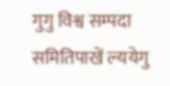गुगु विश्व सम्पदा समितिपाखें ल्ययेगु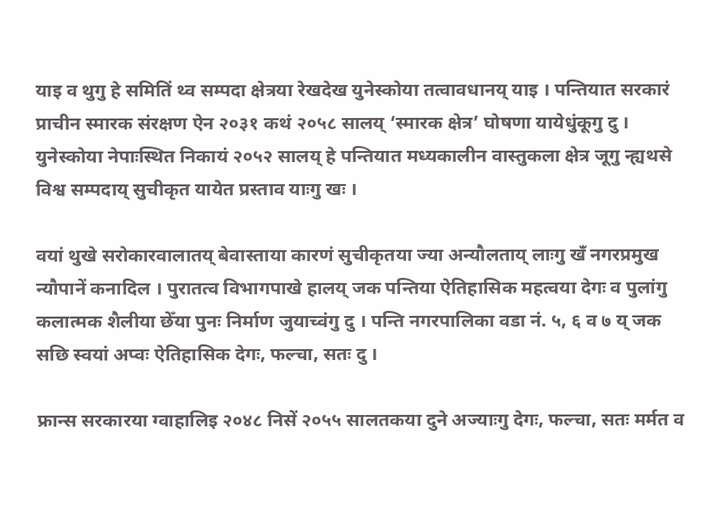याइ व थुगु हे समितिं थ्व सम्पदा क्षेत्रया रेखदेख युनेस्कोया तत्वावधानय् याइ । पन्तियात सरकारं प्राचीन स्मारक संरक्षण ऐन २०३१ कथं २०५८ सालय् ‘स्मारक क्षेत्र’ घोषणा यायेधुंकूगु दु । युनेस्कोया नेपाःस्थित निकायं २०५२ सालय् हे पन्तियात मध्यकालीन वास्तुकला क्षेत्र जूगु न्ह्यथसे विश्व सम्पदाय् सुचीकृत यायेत प्रस्ताव याःगु खः ।

वयां थुखे सरोकारवालातय् बेवास्ताया कारणं सुचीकृतया ज्या अन्यौलताय् लाःगु खँ नगरप्रमुख न्यौपानें कनादिल । पुरातत्व विभागपाखे हालय् जक पन्तिया ऐतिहासिक महत्वया देगः व पुलांगु कलात्मक शैलीया छेँया पुनः निर्माण जुयाच्वंगु दु । पन्ति नगरपालिका वडा नं. ५, ६ व ७ य् जक सछि स्वयां अप्वः ऐतिहासिक देगः, फल्चा, सतः दु ।

फ्रान्स सरकारया ग्वाहालिइ २०४८ निसें २०५५ सालतकया दुने अज्याःगु देगः, फल्चा, सतः मर्मत व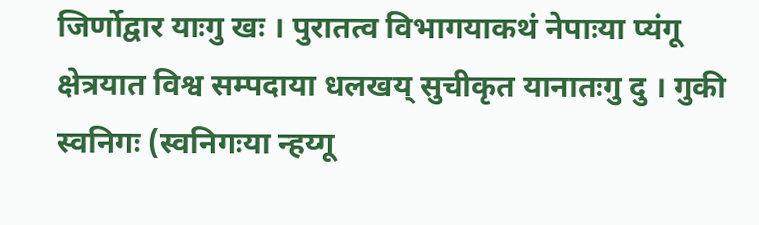जिर्णोद्वार याःगु खः । पुरातत्व विभागयाकथं नेपाःया प्यंगू क्षेत्रयात विश्व सम्पदाया धलखय् सुचीकृत यानातःगु दु । गुकी स्वनिगः (स्वनिगःया न्हय्गू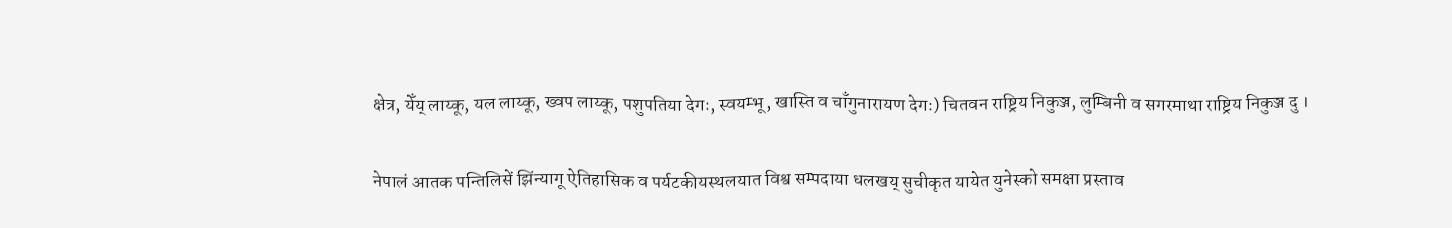क्षेत्र, येँय् लाय्कू, यल लाय्कू, ख्वप लाय्कू, पशुपतिया देगः, स्वयम्भू, खास्ति व चाँगुनारायण देगः) चितवन राष्ट्रिय निकुञ्ज, लुम्बिनी व सगरमाथा राष्ट्रिय निकुञ्ज दु ।

नेपालं आतक पन्तिलिसें झिंन्यागू ऐतिहासिक व पर्यटकीयस्थलयात विश्व सम्पदाया धलखय् सुचीकृत यायेत युनेस्को समक्षा प्रस्ताव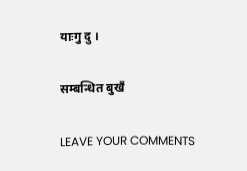याःगु दु ।

सम्बन्धित बुखँ

LEAVE YOUR COMMENTS